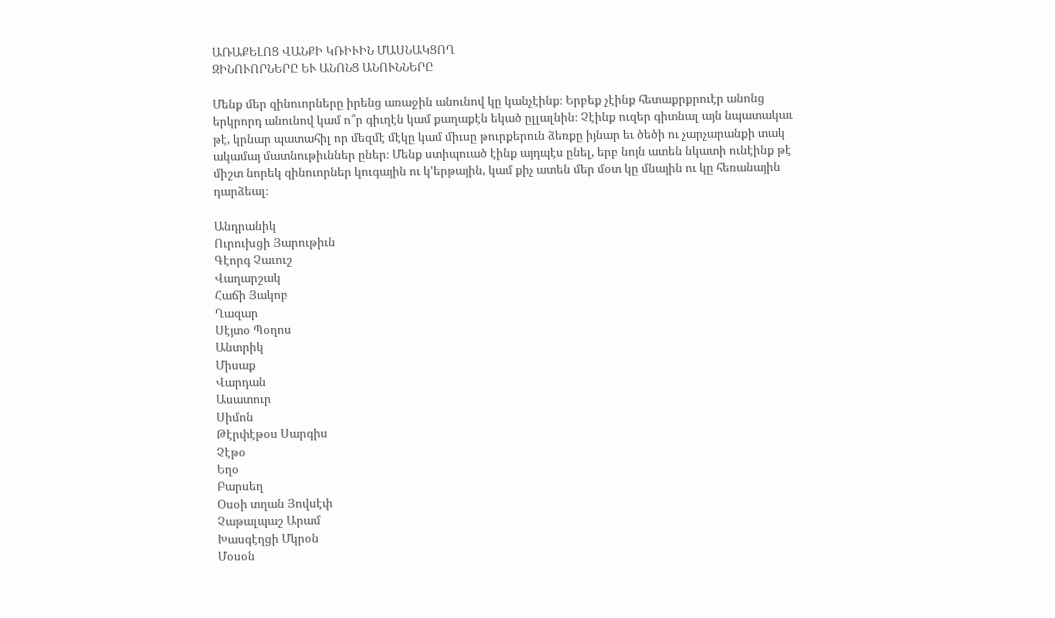ԱՌԱՔԵԼՈՑ ՎԱՆՔԻ ԿՌԻՒԻՆ ՄԱՍՆԱԿՑՈՂ
ԶԻՆՈՒՈՐՆԵՐԸ ԵՒ ԱՆՈՆՑ ԱՆՈՒՆՆԵՐԸ

Մենք մեր զինուորները իրենց առաջին անունով կը կանչէինք։ Երբեք չէինք հետաքրքրուէր անոնց երկրորդ անունով կամ ո՞ր գիւղէն կամ քաղաքէն եկած ըլլալնին։ Չէինք ուզեր գիտնալ այն նպատակաւ թէ, կրնար պատահիլ որ մեզմէ մէկը կամ միւսը թուրքերուն ձեռքը իյնար եւ ծեծի ու չարչարանքի տակ ակամայ մատնութիւններ ըներ։ Մենք ստիպուած էինք այդպէս ընել, երբ նոյն ատեն նկատի ունէինք թէ միշտ նորեկ զինուորներ կուգային ու կ'երթային, կամ քիչ ատեն մեր մօտ կը մնային ու կը հեռանային դարձեալ։

Անդրանիկ
Ուրուխցի Յարութիւն
Գէորգ Չաւուշ
Վաղարշակ
Հաճի Յակոբ
Ղազար
Սէյտօ Պօղոս
Անտրիկ
Միսաք
Վարդան
Ասատուր
Սիմոն
Թէրփէթօս Սարգիս
Չէթօ
Եղօ
Բարսեղ
Օսօի տղան Յովսէփ
Չաթալպաշ Արամ
Խասգէղցի Մկրօն
Մօսօն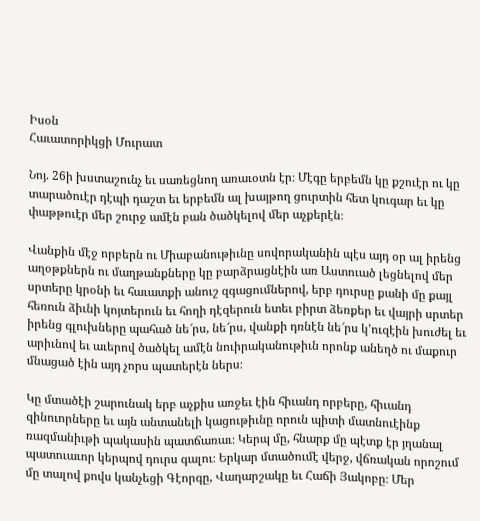Իսօն
Հաւատորիկցի Մուրատ

Նոյ. 26ի խստաշունչ եւ սառեցնող առաւօտն էր։ Մէգը երբեմն կը քշուէր ու կը տարածուէր դէպի դաշտ եւ երբեմն ալ խայթող ցուրտին հետ կուգար եւ կը փաթթուէր մեր շուրջ ամէն բան ծածկելով մեր աչքերէն։

Վանքին մէջ որբերն ու Միաբանութիւնը սովորականին պէս այդ օր ալ իրենց աղօթքներն ու մաղթանքները կը բարձրացնէին առ Աստուած լեցնելով մեր սրտերը կրօնի եւ հաւատքի անուշ զգացումներով, երբ դուրսը քանի մը քայլ հեռուն ձիւնի կոյտերուն եւ հողի դէզերուն ետեւ բիրտ ձեռքեր եւ վայրի սրտեր իրենց գլուխները պահած նե՜րս, նե՜րս, վանքի դռնէն նե՜րս կ'ուզէին խուժել եւ արիւնով եւ աւերով ծածկել ամէն նուիրականութիւն որոնք անեղծ ու մաքուր մնացած էին այդ չորս պատերէն ներս։

Կը մտածէի շարունակ երբ աչքիս առջեւ էին հիւանդ որբերը, հիւանդ զինուորները եւ այն անտանելի կացութիւնը որուն պիտի մատնուէինք ռազմանիւթի պակասին պատճառաւ։ Կերպ մը, հնարք մը պէտք էր յղանալ պատուաւոր կերպով դուրս գալու։ Երկար մտածումէ վերջ, վճռական որոշում մը տալով քովս կանչեցի Գէորգը, Վաղարշակը եւ Հաճի Յակոբը։ Մեր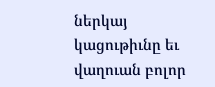ներկայ կացութիւնը եւ վաղուան բոլոր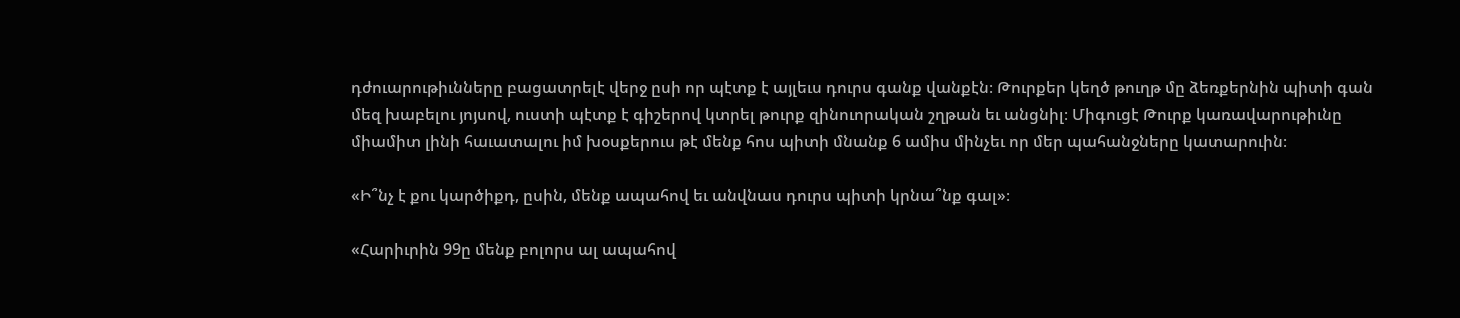դժուարութիւնները բացատրելէ վերջ ըսի որ պէտք է այլեւս դուրս գանք վանքէն։ Թուրքեր կեղծ թուղթ մը ձեռքերնին պիտի գան մեզ խաբելու յոյսով, ուստի պէտք է գիշերով կտրել թուրք զինուորական շղթան եւ անցնիլ։ Միգուցէ Թուրք կառավարութիւնը միամիտ լինի հաւատալու իմ խօսքերուս թէ մենք հոս պիտի մնանք 6 ամիս մինչեւ որ մեր պահանջները կատարուին։

«Ի՞նչ է քու կարծիքդ, ըսին, մենք ապահով եւ անվնաս դուրս պիտի կրնա՞նք գալ»։

«Հարիւրին 99ը մենք բոլորս ալ ապահով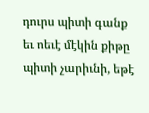դուրս պիտի գանք եւ ոեւէ մէկին քիթը պիտի չարիւնի, եթէ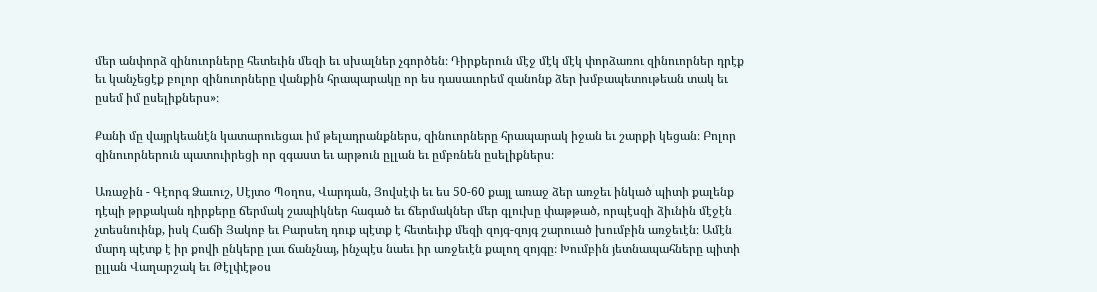մեր անփորձ զինուորները հետեւին մեզի եւ սխալներ չգործեն։ Դիրքերուն մէջ մէկ մէկ փորձառու զինուորներ դրէք եւ կանչեցէք բոլոր զինուորները վանքին հրապարակը որ ես դասաւորեմ զանոնք ձեր խմբապետութեան տակ եւ ըսեմ իմ ըսելիքներս»։

Քանի մը վայրկեանէն կատարուեցաւ իմ թելադրանքներս, զինուորները հրապարակ իջան եւ շարքի կեցան։ Բոլոր զինուորներուն պատուիրեցի որ զգաստ եւ արթուն ըլլան եւ ըմբռնեն ըսելիքներս։

Առաջին - Գէորգ Ձաւուշ, Սէյտօ Պօղոս, Վարդան, Յովսէփ եւ ես 50-60 քայլ առաջ ձեր առջեւ ինկած պիտի քալենք դէպի թրքական դիրքերը ճերմակ շապիկներ հագած եւ ճերմակներ մեր գլուխը փաթթած, որպէսզի ձիւնին մէջէն չտեսնուինք, իսկ Հաճի Յակոբ եւ Բարսեղ դուք պէտք է հետեւիք մեզի զոյգ-զոյգ շարուած խումբին առջեւէն։ Ամէն մարդ պէտք է իր քովի ընկերը լաւ ճանչնայ, ինչպէս նաեւ իր առջեւէն քալող զոյգը։ Խումբին յետնապահները պիտի ըլլան Վաղարշակ եւ Թէլփէթօս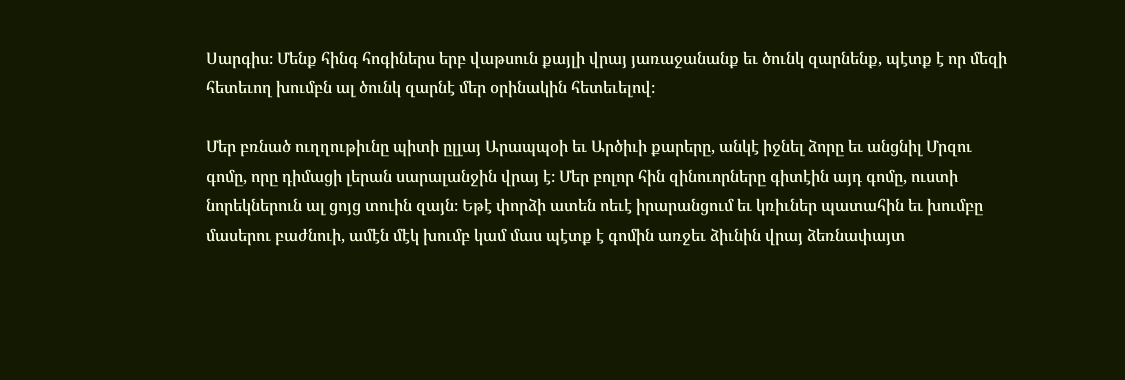Սարգիս։ Մենք հինգ հոգիներս երբ վաթսուն քայլի վրայ յառաջանանք եւ ծունկ զարնենք, պէտք է որ մեզի հետեւող խումբն ալ ծունկ զարնէ մեր օրինակին հետեւելով։

Մեր բռնած ուղղութիւնը պիտի ըլլայ Արապպօի եւ Արծիւի քարերը, անկէ իջնել ձորը եւ անցնիլ Մրզու գոմը, որը դիմացի լերան սարալանջին վրայ է։ Մեր բոլոր հին զինուորները գիտէին այդ գոմը, ուստի նորեկներուն ալ ցոյց տուին զայն։ Եթէ փորձի ատեն ոեւէ իրարանցում եւ կռիւներ պատահին եւ խումբը մասերու բաժնուի, ամէն մէկ խումբ կամ մաս պէտք է գոմին առջեւ ձիւնին վրայ ձեռնափայտ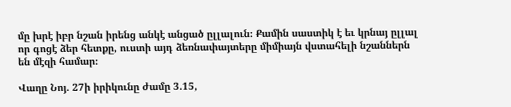մը խրէ իբր նշան իրենց անկէ անցած ըլլալուն։ Քամին սաստիկ է եւ կրնայ ըլլալ որ գոցէ ձեր հետքը, ուստի այդ ձեռնափայտերը միմիայն վստահելի նշաններն են մէզի համար։

Վաղը Նոյ. 27ի իրիկունը ժամը 3.15,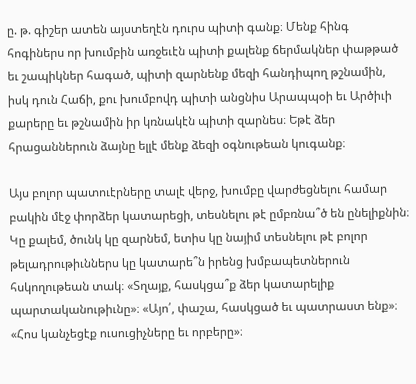ը. թ. գիշեր ատեն այստեղէն դուրս պիտի գանք։ Մենք հինգ հոգիներս որ խումբին առջեւէն պիտի քալենք ճերմակներ փաթթած եւ շապիկներ հագած, պիտի զարնենք մեզի հանդիպող թշնամին, իսկ դուն Հաճի, քու խումբովդ պիտի անցնիս Արապպօի եւ Արծիւի քարերը եւ թշնամին իր կռնակէն պիտի զարնես։ Եթէ ձեր հրացաններուն ձայնը ելլէ մենք ձեզի օգնութեան կուգանք։

Այս բոլոր պատուէրները տալէ վերջ, խումբը վարժեցնելու համար բակին մէջ փորձեր կատարեցի, տեսնելու թէ ըմբռնա՞ծ են ընելիքնին։ Կը քալեմ, ծունկ կը զարնեմ, ետիս կը նայիմ տեսնելու թէ բոլոր թելադրութիւններս կը կատարե՞ն իրենց խմբապետներուն հսկողութեան տակ։ «Տղայք, հասկցա՞ք ձեր կատարելիք պարտականութիւնը»։ «Այո՛, փաշա, հասկցած եւ պատրաստ ենք»։ «Հոս կանչեցէք ուսուցիչները եւ որբերը»։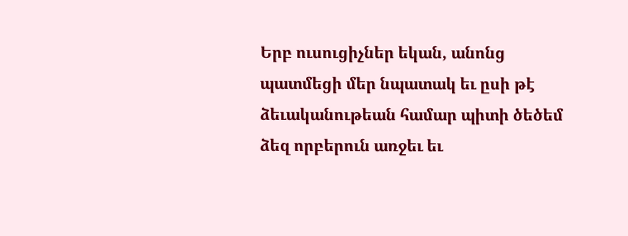Երբ ուսուցիչներ եկան, անոնց պատմեցի մեր նպատակ եւ ըսի թէ ձեւականութեան համար պիտի ծեծեմ ձեզ որբերուն առջեւ եւ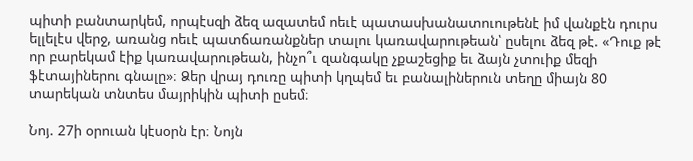պիտի բանտարկեմ, որպէսզի ձեզ ազատեմ ոեւէ պատասխանատուութենէ իմ վանքէն դուրս ելլելէս վերջ, առանց ոեւէ պատճառանքներ տալու կառավարութեան՝ ըսելու ձեզ թէ. «Դուք թէ որ բարեկամ էիք կառավարութեան, ինչո՞ւ զանգակը չքաշեցիք եւ ձայն չտուիք մեզի ֆէտայիներու գնալը»։ Ձեր վրայ դուռը պիտի կղպեմ եւ բանալիներուն տեղը միայն 80 տարեկան տնտես մայրիկին պիտի ըսեմ։

Նոյ. 27ի օրուան կէսօրն էր։ Նոյն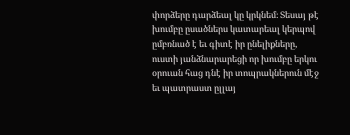փորձերը դարձեալ կը կրկնեմ։ Տեսայ թէ խումբը ըսածներս կատարեալ կերպով ըմբռնած է եւ գիտէ իր ընելիքները, ուստի յանձնարարեցի որ խումբը երկու օրուան հաց դնէ իր տոպրակներուն մէջ եւ պատրաստ ըլլայ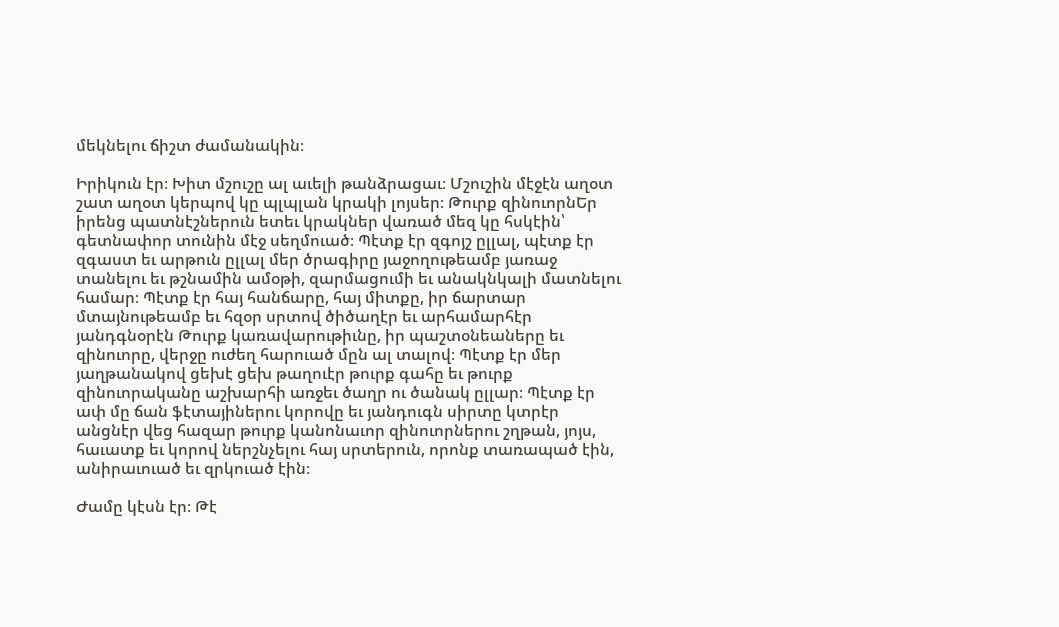մեկնելու ճիշտ ժամանակին։

Իրիկուն էր։ Խիտ մշուշը ալ աւելի թանձրացաւ։ Մշուշին մէջէն աղօտ շատ աղօտ կերպով կը պլպլան կրակի լոյսեր։ Թուրք զինուորնԵր իրենց պատնէշներուն ետեւ կրակներ վառած մեզ կը հսկէին՝ գետնափոր տունին մէջ սեղմուած։ Պէտք էր զգոյշ ըլլալ, պէտք էր զգաստ եւ արթուն ըլլալ մեր ծրագիրը յաջողութեամբ յառաջ տանելու եւ թշնամին ամօթի, զարմացումի եւ անակնկալի մատնելու համար։ Պէտք էր հայ հանճարը, հայ միտքը, իր ճարտար մտայնութեամբ եւ հզօր սրտով ծիծաղէր եւ արհամարհէր յանդգնօրէն Թուրք կառավարութիւնը, իր պաշտօնեաները եւ զինուորը, վերջը ուժեղ հարուած մըն ալ տալով։ Պէտք էր մեր յաղթանակով ցեխէ ցեխ թաղուէր թուրք գահը եւ թուրք զինուորականը աշխարհի առջեւ ծաղր ու ծանակ ըլլար։ Պէտք էր ափ մը ճան ֆէտայիներու կորովը եւ յանդուգն սիրտը կտրէր անցնէր վեց հազար թուրք կանոնաւոր զինուորներու շղթան, յոյս, հաւատք եւ կորով ներշնչելու հայ սրտերուն, որոնք տառապած էին, անիրաւուած եւ զրկուած էին։

Ժամը կէսն էր։ Թէ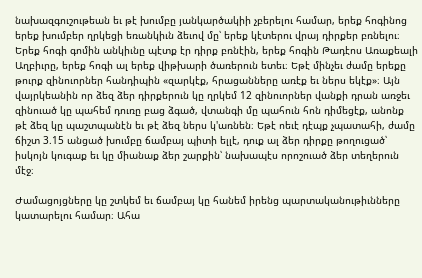նախազգուշութեան եւ թէ խումբը յանկարծակիի չբերելու համար, երեք հոգինոց երեք խումբեր ղրկեցի եռանկիւն ձեւով մը՝ երեք կէտերու վրայ դիրքեր բռնելու։ Երեք հոգի գոմին անկիւնը պէտք էր դիրք բռնէին, երեք հոգին Թադէոս Առաքեալի Աղբիւրը, երեք հոգի ալ երեք վիթխարի ծառերուն ետեւ։ Եթէ մինչեւ ժամը երեքը թուրք զինուորներ հանդիպին «զարկէք, հրացանները առէք եւ ներս եկէք»։ Այն վայրկեանին որ ձեզ ձեր դիրքերուն կը ղրկեմ 12 զինուորներ վանքի դրան առջեւ զինուած կը պահեմ դուռը բաց ձգած, վտանգի մը պահուն հոն դիմեցէք, անոնք թէ ձեզ կը պաշտպանէն եւ թէ ձեզ ներս կ'առնեն։ Եթէ ոեւէ դէպք չպատահի, ժամը ճիշտ 3.15 անցած խումբը ճամբայ պիտի ելլէ, դուք ալ ձեր դիրքը թողուցած՝ իսկոյն կուգաք եւ կը միանաք ձեր շարքին՝ նախապէս որոշուած ձեր տեղերուն մէջ։

Ժամացոյցները կը շտկեմ եւ ճամբայ կը հանեմ իրենց պարտականութիւնները կատարելու համար։ Ահա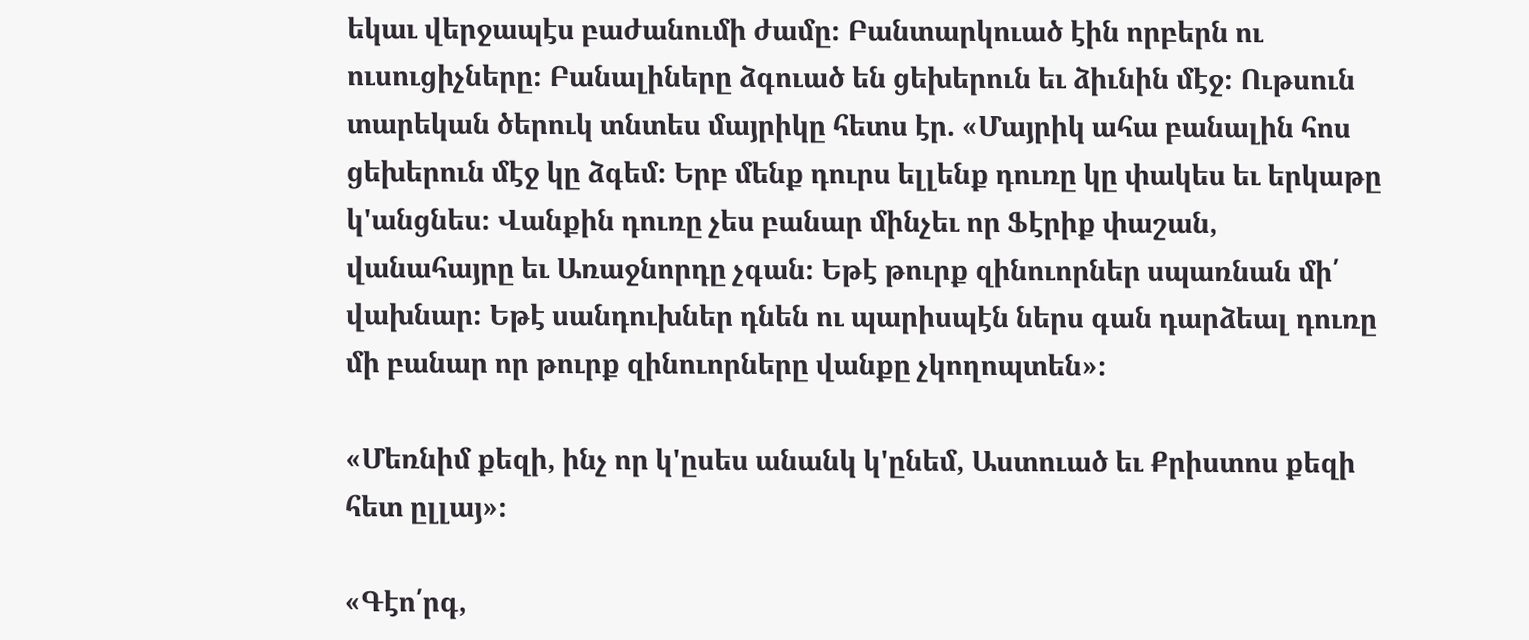եկաւ վերջապէս բաժանումի ժամը։ Բանտարկուած էին որբերն ու ուսուցիչները։ Բանալիները ձգուած են ցեխերուն եւ ձիւնին մէջ։ Ութսուն տարեկան ծերուկ տնտես մայրիկը հետս էր. «Մայրիկ ահա բանալին հոս ցեխերուն մէջ կը ձգեմ։ Երբ մենք դուրս ելլենք դուռը կը փակես եւ երկաթը կ'անցնես։ Վանքին դուռը չես բանար մինչեւ որ Ֆէրիք փաշան, վանահայրը եւ Առաջնորդը չգան։ Եթէ թուրք զինուորներ սպառնան մի՛ վախնար։ Եթէ սանդուխներ դնեն ու պարիսպէն ներս գան դարձեալ դուռը մի բանար որ թուրք զինուորները վանքը չկողոպտեն»։

«Մեռնիմ քեզի, ինչ որ կ'ըսես անանկ կ'ընեմ, Աստուած եւ Քրիստոս քեզի հետ ըլլայ»։

«Գէո՛րգ,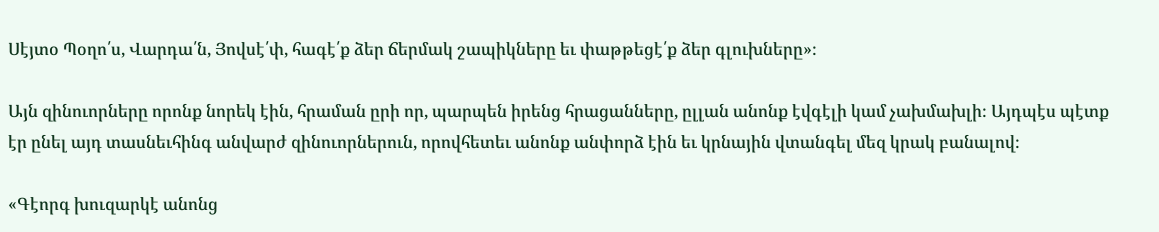Սէյտօ Պօղո՛ս, Վարդա՛ն, Յովսէ՛փ, հագէ՛ք ձեր ճերմակ շապիկները եւ փաթթեցէ՛ք ձեր գլուխները»։

Այն զինուորները որոնք նորեկ էին, հրաման ըրի որ, պարպեն իրենց հրացանները, ըլլան անոնք էվգէլի կամ չախմախլի։ Այդպէս պէտք էր ընել այդ տասնեւհինգ անվարժ զինուորներուն, որովհետեւ անոնք անփորձ էին եւ կրնային վտանգել մեզ կրակ բանալով։

«Գէորգ խուզարկէ անոնց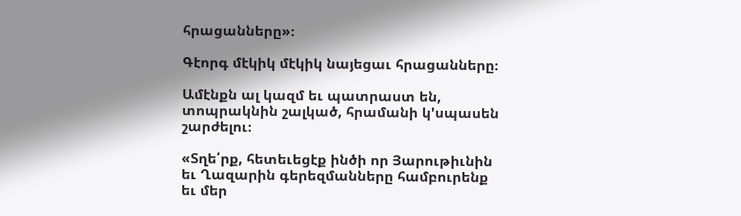հրացանները»։

Գէորգ մէկիկ մէկիկ նայեցաւ հրացանները։

Ամէնքն ալ կազմ եւ պատրաստ են, տոպրակնին շալկած, հրամանի կ'սպասեն շարժելու։

«Տղե՛րք, հետեւեցէք ինծի որ Յարութիւնին եւ Ղազարին գերեզմանները համբուրենք եւ մեր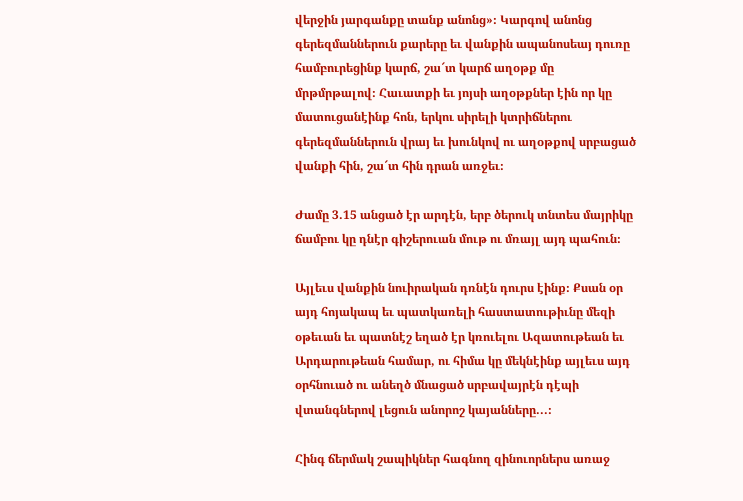վերջին յարգանքը տանք անոնց»։ Կարգով անոնց գերեզմաններուն քարերը եւ վանքին ապանոսեայ դուռը համբուրեցինք կարճ, շա՜տ կարճ աղօթք մը մրթմրթալով։ Հաւատքի եւ յոյսի աղօթքներ էին որ կը մատուցանէինք հոն, երկու սիրելի կտրիճներու գերեզմաններուն վրայ եւ խունկով ու աղօթքով սրբացած վանքի հին, շա՜տ հին դրան առջեւ։

Ժամը 3.15 անցած էր արդէն, երբ ծերուկ տնտես մայրիկը ճամբու կը դնէր գիշերուան մութ ու մռայլ այդ պահուն։

Այլեւս վանքին նուիրական դռնէն դուրս էինք։ Քսան օր այդ հոյակապ եւ պատկառելի հաստատութիւնը մեզի օթեւան եւ պատնէշ եղած էր կռուելու Ազատութեան եւ Արդարութեան համար, ու հիմա կը մեկնէինք այլեւս այդ օրհնուած ու անեղծ մնացած սրբավայրէն դէպի վտանգներով լեցուն անորոշ կայանները...։

Հինգ ճերմակ շապիկներ հագնող զինուորներս առաջ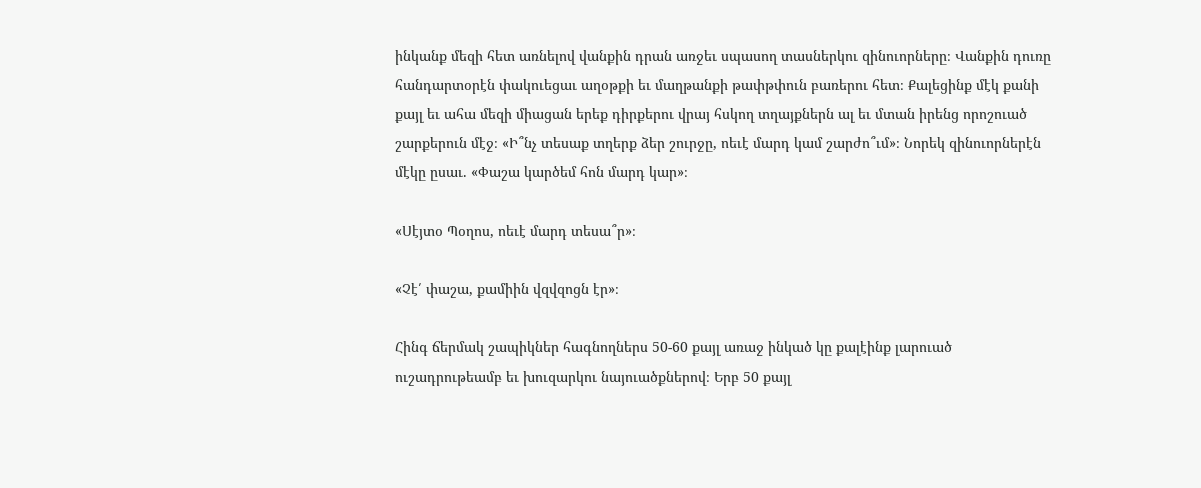ինկանք մեզի հետ առնելով վանքին դրան առջեւ սպասող տասներկու զինուորները։ Վանքին դուռը հանդարտօրէն փակուեցաւ աղօթքի եւ մաղթանքի թափթփուն բառերու հետ։ Քալեցինք մէկ քանի քայլ եւ ահա մեզի միացան երեք դիրքերու վրայ հսկող տղայքներն ալ եւ մտան իրենց որոշուած շարքերուն մէջ։ «Ի՞նչ տեսաք տղերք ձեր շուրջը, ոեւէ մարդ կամ շարժո՞ւմ»։ Նորեկ զինուորներէն մէկը ըսաւ. «Փաշա կարծեմ հոն մարդ կար»։

«Սէյտօ Պօղոս, ոեւէ մարդ տեսա՞ր»։

«Չէ՛ փաշա, քամիին վզվզոցն էր»։

Հինգ ճերմակ շապիկներ հագնողներս 50-60 քայլ առաջ ինկած կը քալէինք լարուած ուշադրութեամբ եւ խուզարկու նայուածքներով։ Երբ 50 քայլ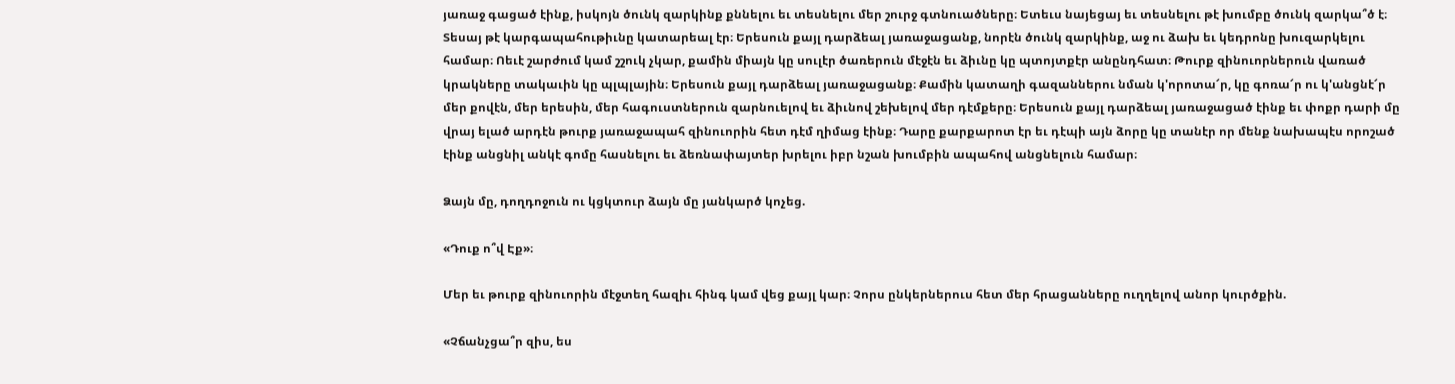յառաջ գացած էինք, իսկոյն ծունկ զարկինք քննելու եւ տեսնելու մեր շուրջ գտնուածները։ Ետեւս նայեցայ եւ տեսնելու թէ խումբը ծունկ զարկա՞ծ է։ Տեսայ թէ կարգապահութիւնը կատարեալ էր։ Երեսուն քայլ դարձեալ յառաջացանք, նորէն ծունկ զարկինք, աջ ու ձախ եւ կեդրոնը խուզարկելու համար։ Ոեւէ շարժում կամ շշուկ չկար, քամին միայն կը սուլէր ծառերուն մէջէն եւ ձիւնը կը պտոյտքէր անընդհատ։ Թուրք զինուորներուն վառած կրակները տակաւին կը պլպլային։ Երեսուն քայլ դարձեալ յառաջացանք։ Քամին կատաղի գազաններու նման կ'որոտա՜ր, կը գոռա՜ր ու կ'անցնէ՜ր մեր քովէն, մեր երեսին, մեր հագուստներուն զարնուելով եւ ձիւնով շեխելով մեր դէմքերը։ Երեսուն քայլ դարձեալ յառաջացած էինք եւ փոքր դարի մը վրայ ելած արդէն թուրք յառաջապահ զինուորին հետ դէմ ղիմաց էինք։ Դարը քարքարոտ էր եւ դէպի այն ձորը կը տանէր որ մենք նախապէս որոշած էինք անցնիլ անկէ գոմը հասնելու եւ ձեռնափայտեր խրելու իբր նշան խումբին ապահով անցնելուն համար։

Ձայն մը, դողդոջուն ու կցկտուր ձայն մը յանկարծ կոչեց.

«Դուք ո՞վ Էք»։

Մեր եւ թուրք զինուորին մէջտեղ հազիւ հինգ կամ վեց քայլ կար։ Չորս ընկերներուս հետ մեր հրացանները ուղղելով անոր կուրծքին.

«Չճանչցա՞ր զիս, ես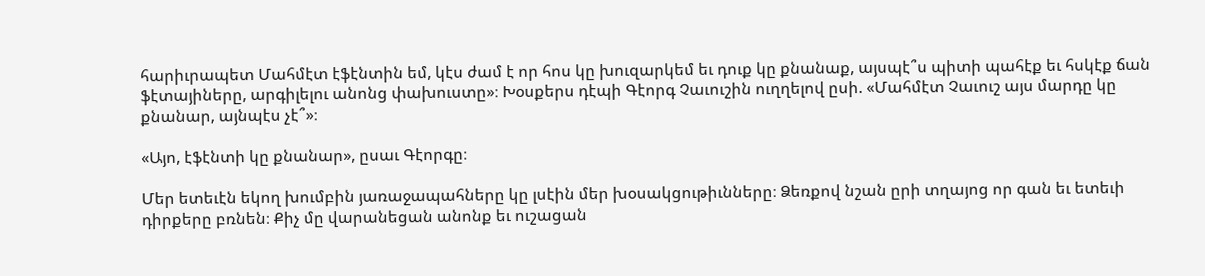հարիւրապետ Մահմէտ էֆէնտին եմ, կէս ժամ է որ հոս կը խուզարկեմ եւ դուք կը քնանաք, այսպէ՞ս պիտի պահէք եւ հսկէք ճան ֆէտայիները, արգիլելու անոնց փախուստը»։ Խօսքերս դէպի Գէորգ Չաւուշին ուղղելով ըսի. «Մահմէտ Չաւուշ այս մարդը կը քնանար, այնպէս չէ՞»։

«Այո, էֆէնտի կը քնանար», ըսաւ Գէորգը։

Մեր ետեւէն եկող խումբին յառաջապահները կը լսէին մեր խօսակցութիւնները։ Ձեռքով նշան ըրի տղայոց որ գան եւ ետեւի դիրքերը բռնեն։ Քիչ մը վարանեցան անոնք եւ ուշացան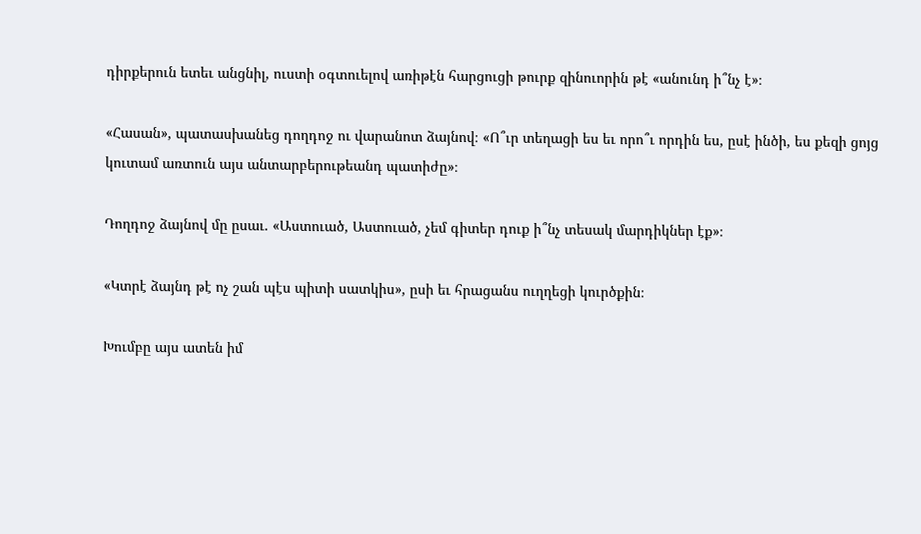դիրքերուն ետեւ անցնիլ, ուստի օգտուելով առիթէն հարցուցի թուրք զինուորին թէ «անունդ ի՞նչ է»։

«Հասան», պատասխանեց դողդոջ ու վարանոտ ձայնով։ «Ո՞ւր տեղացի ես եւ որո՞ւ որդին ես, ըսէ ինծի, ես քեզի ցոյց կուտամ առտուն այս անտարբերութեանդ պատիժը»։

Դողդոջ ձայնով մը ըսաւ. «Աստուած, Աստուած, չեմ գիտեր դուք ի՞նչ տեսակ մարդիկներ էք»։

«Կտրէ ձայնդ թէ ոչ շան պէս պիտի սատկիս», ըսի եւ հրացանս ուղղեցի կուրծքին։

Խումբը այս ատեն իմ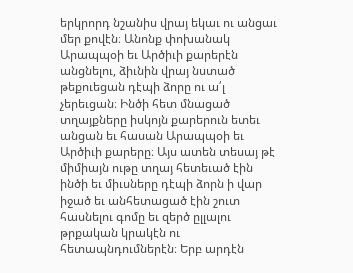երկրորդ նշանիս վրայ եկաւ ու անցաւ մեր քովէն։ Անոնք փոխանակ Արապպօի եւ Արծիւի քարերէն անցնելու, ձիւնին վրայ նստած թեքուեցան դէպի ձորը ու ա՛լ չերեւցան։ Ինծի հետ մնացած տղայքները իսկոյն քարերուն ետեւ անցան եւ հասան Արապպօի եւ Արծիւի քարերը։ Այս ատեն տեսայ թէ միմիայն ութը տղայ հետեւած էին ինծի եւ միւսները դէպի ձորն ի վար իջած եւ անհետացած էին շուտ հասնելու գոմը եւ զերծ ըլլալու թրքական կրակէն ու հետապնդումներէն։ Երբ արդէն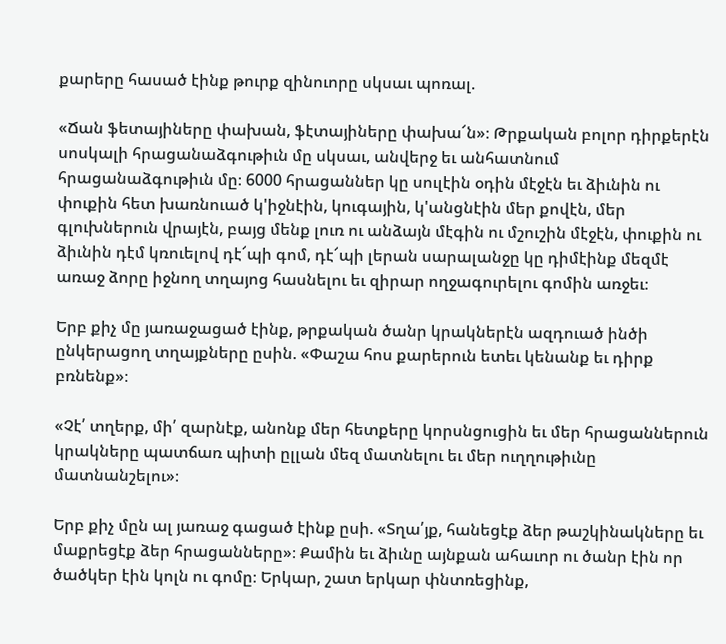քարերը հասած էինք թուրք զինուորը սկսաւ պոռալ.

«Ճան ֆետայիները փախան, ֆէտայիները փախա՜ն»։ Թրքական բոլոր դիրքերէն սոսկալի հրացանաձգութիւն մը սկսաւ, անվերջ եւ անհատնում հրացանաձգութիւն մը։ 6000 հրացաններ կը սուլէին օդին մէջէն եւ ձիւնին ու փուքին հետ խառնուած կ'իջնէին, կուգային, կ'անցնէին մեր քովէն, մեր գլուխներուն վրայէն, բայց մենք լուռ ու անձայն մէգին ու մշուշին մէջէն, փուքին ու ձիւնին դէմ կռուելով դէ՜պի գոմ, դէ՜պի լերան սարալանջը կը դիմէինք մեզմէ առաջ ձորը իջնող տղայոց հասնելու եւ զիրար ողջագուրելու գոմին առջեւ։

Երբ քիչ մը յառաջացած էինք, թրքական ծանր կրակներէն ազդուած ինծի ընկերացող տղայքները ըսին. «Փաշա հոս քարերուն ետեւ կենանք եւ դիրք բռնենք»։

«Չէ՛ տղերք, մի՛ զարնէք, անոնք մեր հետքերը կորսնցուցին եւ մեր հրացաններուն կրակները պատճառ պիտի ըլլան մեզ մատնելու եւ մեր ուղղութիւնը մատնանշելու»։

Երբ քիչ մըն ալ յառաջ գացած էինք ըսի. «Տղա՛յք, հանեցէք ձեր թաշկինակները եւ մաքրեցէք ձեր հրացանները»։ Քամին եւ ձիւնը այնքան ահաւոր ու ծանր էին որ ծածկեր էին կոլն ու գոմը։ Երկար, շատ երկար փնտռեցինք,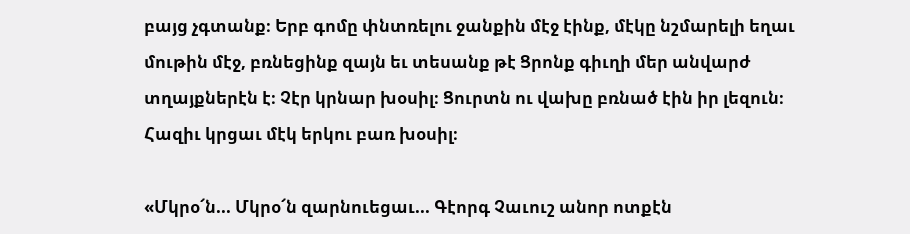բայց չգտանք։ Երբ գոմը փնտռելու ջանքին մէջ էինք, մէկը նշմարելի եղաւ մութին մէջ, բռնեցինք զայն եւ տեսանք թէ Ցրոնք գիւղի մեր անվարժ տղայքներէն է։ Չէր կրնար խօսիլ։ Ցուրտն ու վախը բռնած էին իր լեզուն։ Հազիւ կրցաւ մէկ երկու բառ խօսիլ։

«Մկրօ՜ն... Մկրօ՜ն զարնուեցաւ... Գէորգ Չաւուշ անոր ոտքէն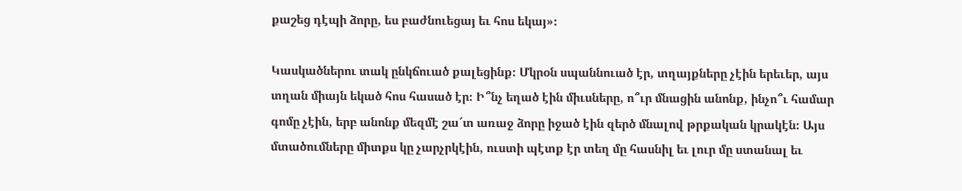քաշեց դէպի ձորը, ես բաժնուեցայ եւ հոս եկայ»։

Կասկածներու տակ ընկճուած քալեցինք։ Մկրօն սպաննուած էր, տղայքները չէին երեւեր, այս տղան միայն եկած հոս հասած էր։ Ի՞նչ եղած էին միւսները, ո՞ւր մնացին անոնք, ինչո՞ւ համար գոմը չէին, երբ անոնք մեզմէ շա՜տ առաջ ձորը իջած էին զերծ մնալով թրքական կրակէն։ Այս մտածումները միտքս կը չարչրկէին, ուստի պէտք էր տեղ մը հասնիլ եւ լուր մը ստանալ եւ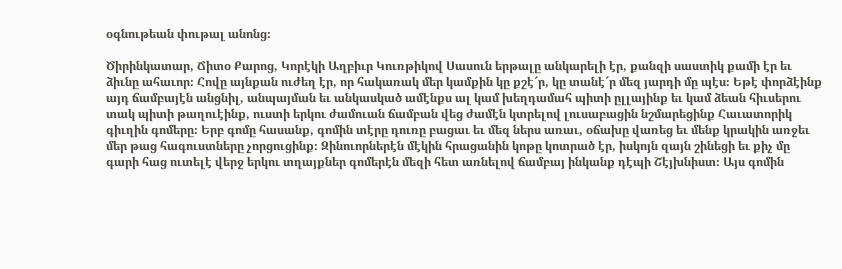օգնութեան փութալ անոնց։

Ծիրինկատար, Ճիտօ Քարոց, Կորէկի Աղբիւր Կուռթիկով Սասուն երթալը անկարելի էր, քանզի սաստիկ քամի էր եւ ձիւնը ահաւոր։ Հովը այնքան ուժեղ էր, որ հակառակ մեր կամքին կը քշէ՜ր, կը տանէ՜ր մեզ յարդի մը պէս։ Եթէ փորձէինք այդ ճամբայէն անցնիլ, անպայման եւ անկասկած ամէնքս ալ կամ խեղդամահ պիտի ըլլայինք եւ կամ ձեան հիւսերու տակ պիտի թաղուէինք, ուստի երկու ժամուան ճամբան վեց ժամէն կտրելով լուսաբացին նշմարեցինք Հաւատորիկ գիւղին գոմերը։ Երբ գոմը հասանք, գոմին տէրը դուռը բացաւ եւ մեզ ներս առաւ, օճախը վառեց եւ մենք կրակին առջեւ մեր թաց հագուստները չորցուցինք։ Զինուորներէն մէկին հրացանին կոթը կոտրած էր, իսկոյն զայն շինեցի եւ քիչ մը գարի հաց ուտելէ վերջ երկու տղայքներ գոմերէն մեզի հետ առնելով ճամբայ ինկանք դէպի Շէյխնիստ։ Այս գոմին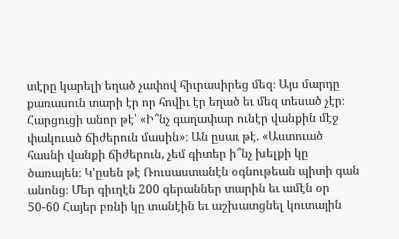տէրը կարելի եղած չափով հիւրասիրեց մեզ։ Այս մարդը քառասուն տարի էր որ հովիւ էր եղած եւ մեզ տեսած չէր։ Հարցուցի անոր թէ՝ «Ի՞նչ գաղափար ունէր վանքին մէջ փակուած ճիժերուն մասին»։ Ան ըսաւ թէ. «Աստուած հասնի վանքի ճիժերուն, չեմ գիտեր ի՞նչ խելքի կը ծառայեն։ Կ'ըսեն թէ Ռուսաստանէն օգնութեան պիտի գան անոնց։ Մեր գիւղէն 200 գերաններ տարին եւ ամէն օր 50-60 Հայեր բռնի կը տանէին եւ աշխատցնել կուտային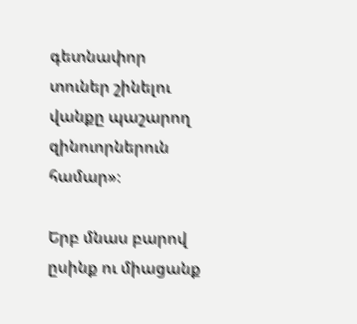գետնափոր տուներ շինելու վանքը պաշարող զինուորներուն համար»։

Երբ մնաս բարով ըսինք ու միացանք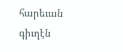հարեւան գիւղէն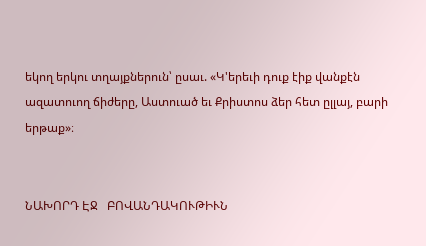եկող երկու տղայքներուն՝ ըսաւ. «Կ'երեւի դուք էիք վանքէն ազատուող ճիժերը, Աստուած եւ Քրիստոս ձեր հետ ըլլայ, բարի երթաք»։


ՆԱԽՈՐԴ ԷՋ   ԲՈՎԱՆԴԱԿՈՒԹԻՒՆ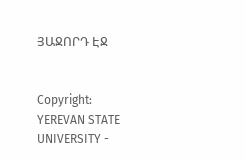ՅԱՋՈՐԴ ԷՋ


Copyright: YEREVAN STATE UNIVERSITY -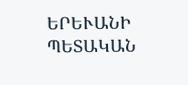ԵՐԵՒԱՆԻ ՊԵՏԱԿԱՆ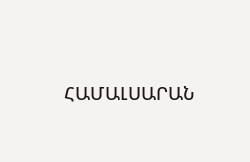ՀԱՄԱԼՍԱՐԱՆ